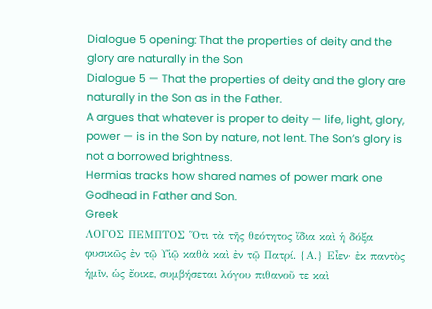Dialogue 5 opening: That the properties of deity and the glory are naturally in the Son
Dialogue 5 — That the properties of deity and the glory are naturally in the Son as in the Father.
A argues that whatever is proper to deity — life, light, glory, power — is in the Son by nature, not lent. The Son’s glory is not a borrowed brightness.
Hermias tracks how shared names of power mark one Godhead in Father and Son.
Greek
ΛΟΓΟΣ ΠΕΜΠΤΟΣ Ὅτι τὰ τῆς θεότητος ἴδια καὶ ἡ δόξα φυσικῶς ἐν τῷ Υἱῷ καθὰ καὶ ἐν τῷ Πατρί. {Α.} Εἶεν· ἐκ παντὸς ἡμῖν, ὡς ἔοικε, συμβήσεται λόγου πιθανοῦ τε καὶ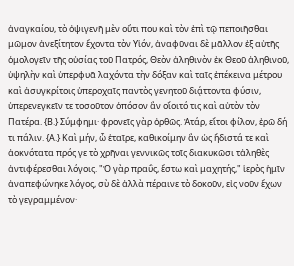ἀναγκαίου, τὸ ὀψιγενῆ μὲν οὔτι που καὶ τὸν ἐπὶ τῷ πεποιῆσθαι μῶμον ἀνεξίτητον ἔχοντα τὸν Υἱόν, ἀναφῦναι δὲ μᾶλλον ἐξ αὐτῆς ὁμολογεῖν τῆς οὐσίας τοῦ Πατρός, Θεὸν ἀληθινὸν ἐκ Θεοῦ ἀληθινοῦ, ὑψηλὴν καὶ ὑπερφυᾶ λαχόντα τὴν δόξαν καὶ ταῖς ἐπέκεινα μέτρου καὶ ἀσυγκρίτοις ὑπεροχαῖς παντὸς γενητοῦ διᾴττοντα φύσιν, ὑπερενεγκεῖν τε τοσοῦτον ὁπόσον ἂν οἴοιτό τις καὶ αὐτὸν τὸν Πατέρα. {Β.} Σύμφημι· φρονεῖς γὰρ ὀρθῶς. Ἀτάρ, εἴτοι φίλον, ἐρῶ δή τι πάλιν. {Α.} Καὶ μήν, ὦ ἑταῖρε, καθικοίμην ἂν ὡς ἥδιστά τε καὶ ἀοκνότατα πρός γε τὸ χρῆναι γεννικῶς τοῖς διακυκῶσι τἀληθὲς ἀντιφέρεσθαι λόγοις. "Ὁ γὰρ πραΰς, ἔστω καὶ μαχητής," ἱερὸς ἡμῖν ἀναπεφώνηκε λόγος, σὺ δὲ ἀλλὰ πέραινε τὸ δοκοῦν, εἰς νοῦν ἔχων τὸ γεγραμμένον·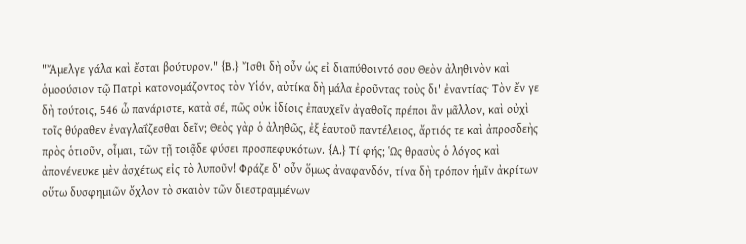"Ἄμελγε γάλα καὶ ἔσται βούτυρον." {Β.} Ἴσθι δὴ οὖν ὡς εἰ διαπύθοιντό σου Θεὸν ἀληθινὸν καὶ ὁμοούσιον τῷ Πατρὶ κατονομάζοντος τὸν Υἱόν, αὐτίκα δὴ μάλα ἐροῦντας τοὺς δι' ἐναντίας· Τὸν ἔν γε δὴ τούτοις, 546 ὦ πανάριστε, κατὰ σέ, πῶς οὐκ ἰδίοις ἐπαυχεῖν ἀγαθοῖς πρέποι ἂν μᾶλλον, καὶ οὐχὶ τοῖς θύραθεν ἐναγλαΐζεσθαι δεῖν; Θεὸς γὰρ ὁ ἀληθῶς, ἐξ ἑαυτοῦ παντέλειος, ἄρτιός τε καὶ ἀπροσδεὴς πρὸς ὁτιοῦν, οἶμαι, τῶν τῇ τοιᾷδε φύσει προσπεφυκότων. {Α.} Τί φής; Ὡς θρασὺς ὁ λόγος καὶ ἀπονένευκε μὲν ἀσχέτως εἰς τὸ λυποῦν! Φράζε δ' οὖν ὅμως ἀναφανδόν, τίνα δὴ τρόπον ἡμῖν ἀκρίτων οὕτω δυσφημιῶν ὄχλον τὸ σκαιὸν τῶν διεστραμμένων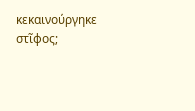κεκαινούργηκε στῖφος;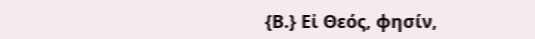{Β.} Εἰ Θεός, φησίν,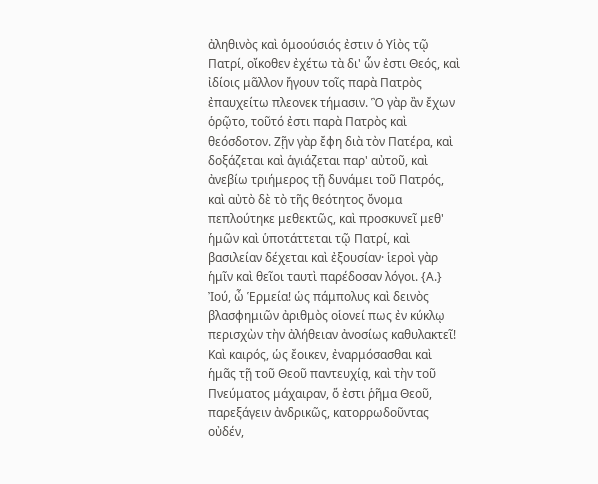ἀληθινὸς καὶ ὁμοούσιός ἐστιν ὁ Υἱὸς τῷ Πατρί, οἴκοθεν ἐχέτω τὰ δι' ὧν ἐστι Θεός, καὶ ἰδίοις μᾶλλον ἤγουν τοῖς παρὰ Πατρὸς ἐπαυχείτω πλεονεκ τήμασιν. Ὃ γὰρ ἂν ἔχων ὁρῷτο, τοῦτό ἐστι παρὰ Πατρὸς καὶ θεόσδοτον. Ζῇν γὰρ ἔφη διὰ τὸν Πατέρα, καὶ δοξάζεται καὶ ἁγιάζεται παρ' αὐτοῦ, καὶ ἀνεβίω τριήμερος τῇ δυνάμει τοῦ Πατρός, καὶ αὐτὸ δὲ τὸ τῆς θεότητος ὄνομα πεπλούτηκε μεθεκτῶς, καὶ προσκυνεῖ μεθ' ἡμῶν καὶ ὑποτάττεται τῷ Πατρί, καὶ βασιλείαν δέχεται καὶ ἐξουσίαν· ἱεροὶ γὰρ ἡμῖν καὶ θεῖοι ταυτὶ παρέδοσαν λόγοι. {Α.} Ἰού, ὦ Ἑρμεία! ὡς πάμπολυς καὶ δεινὸς βλασφημιῶν ἀριθμὸς οἱονεί πως ἐν κύκλῳ περισχὼν τὴν ἀλήθειαν ἀνοσίως καθυλακτεῖ! Καὶ καιρός, ὡς ἔοικεν, ἐναρμόσασθαι καὶ ἡμᾶς τῇ τοῦ Θεοῦ παντευχίᾳ, καὶ τὴν τοῦ Πνεύματος μάχαιραν, ὅ ἐστι ῥῆμα Θεοῦ, παρεξάγειν ἀνδρικῶς, κατορρωδοῦντας οὐδέν,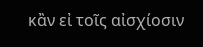κἂν εἰ τοῖς αἰσχίοσιν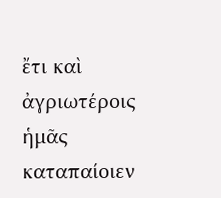ἔτι καὶ ἀγριωτέροις ἡμᾶς καταπαίοιεν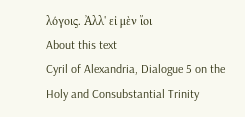λόγοις. Ἀλλ' εἰ μὲν ἴοι
About this text
Cyril of Alexandria, Dialogue 5 on the Holy and Consubstantial Trinity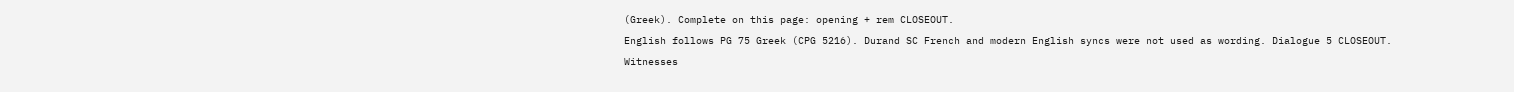(Greek). Complete on this page: opening + rem CLOSEOUT.
English follows PG 75 Greek (CPG 5216). Durand SC French and modern English syncs were not used as wording. Dialogue 5 CLOSEOUT.
Witnesses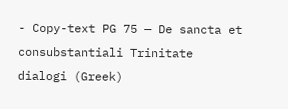- Copy-text PG 75 — De sancta et consubstantiali Trinitate dialogi (Greek)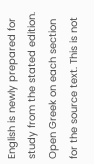English is newly prepared for study from the stated edition. Open Greek on each section for the source text. This is not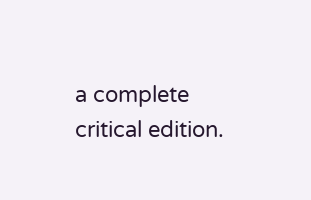a complete critical edition.